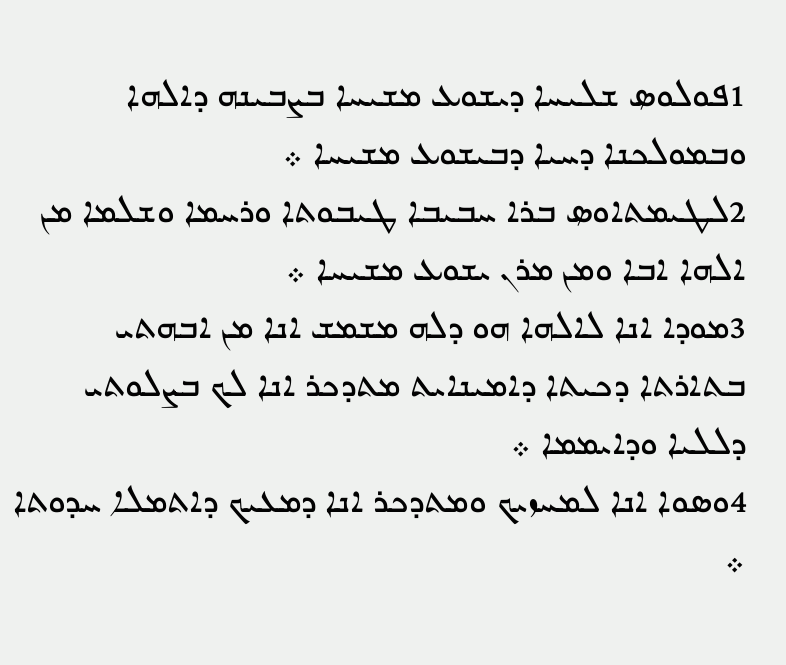1ܦܘܠܘܤ ܫܠܝܚܐ ܕܝܫܘܥ ܡܫܝܚܐ ܒܨܒܝܢܗ ܕܐܠܗܐ ܘܒܡܘܠܟܢܐ ܕܚܝܐ ܕܒܝܫܘܥ ܡܫܝܚܐ ܀
2ܠܛܝܡܬܐܘܤ ܒܪܐ ܚܒܝܒܐ ܛܝܒܘܬܐ ܘܪܚܡܐ ܘܫܠܡܐ ܡܢ ܐܠܗܐ ܐܒܐ ܘܡܢ ܡܪܢ ܝܫܘܥ ܡܫܝܚܐ ܀
3ܡܘܕܐ ܐܢܐ ܠܐܠܗܐ ܗܘ ܕܠܗ ܡܫܡܫ ܐܢܐ ܡܢ ܐܒܗܬܝ ܒܬܐܪܬܐ ܕܟܝܬܐ ܕܐܡܝܢܐܝܬ ܡܬܕܟܪ ܐܢܐ ܠܟ ܒܨܠܘܬܝ ܕܠܠܝܐ ܘܕܐܝܡܡܐ ܀
4ܘܤܘܐ ܐܢܐ ܠܡܚܙܝܟ ܘܡܬܕܟܪ ܐܢܐ ܕܡܥܝܟ ܕܐܬܡܠܐ ܚܕܘܬܐ ܀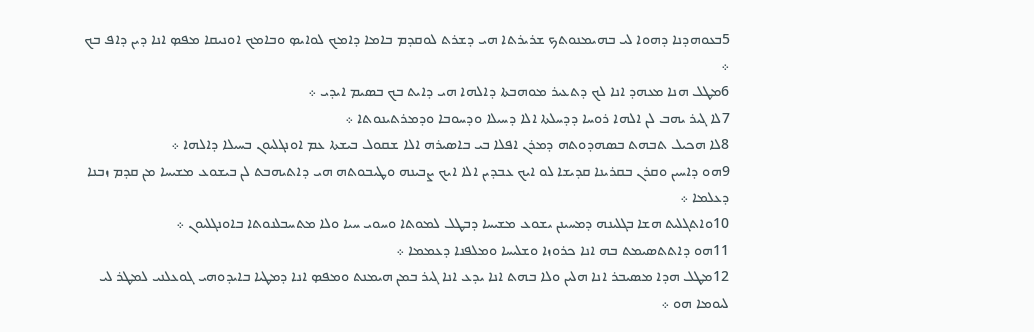5ܒܥܘܗܕܢܐ ܕܗܘܐ ܠܝ ܒܗܝܡܢܘܬܟ ܫܪܝܪܬܐ ܗܝ ܕܫܪܬ ܠܘܩܕܡ ܒܐܡܐ ܕܐܡܟ ܠܘܐܝܤ ܘܒܐܡܟ ܐܘܢܝܩܐ ܡܦܤ ܐܢܐ ܕܝܢ ܕܐܦ ܒܟ ܀
6ܡܛܠ ܗܢܐ ܡܥܗܕ ܐܢܐ ܠܟ ܕܬܥܝܪ ܡܘܗܒܬܐ ܕܐܠܗܐ ܗܝ ܕܐܝܬ ܒܟ ܒܤܝܡ ܐܝܕܝ ܀
7ܠܐ ܓܝܪ ܝܗܒ ܠܢ ܐܠܗܐ ܪܘܚܐ ܕܕܚܠܬܐ ܐܠܐ ܕܚܝܠܐ ܘܕܚܘܒܐ ܘܕܡܪܬܝܢܘܬܐ ܀
8ܠܐ ܗܟܝܠ ܬܒܗܬ ܒܤܗܕܘܬܗ ܕܡܪܢ ܐܦܠܐ ܒܝ ܒܐܤܝܪܗ ܐܠܐ ܫܩܘܠ ܒܝܫܬܐ ܥܡ ܐܘܢܓܠܝܘܢ ܒܚܝܠܐ ܕܐܠܗܐ ܀
9ܗܘ ܕܐܚܝܢ ܘܩܪܢ ܒܩܪܝܢܐ ܩܕܝܫܐ ܠܘ ܐܝܟ ܥܒܕܝܢ ܐܠܐ ܐܝܟ ܨܒܝܢܗ ܘܛܝܒܘܬܗ ܗܝ ܕܐܬܝܗܒܬ ܠܢ ܒܝܫܘܥ ܡܫܝܚܐ ܡܢ ܩܕܡ ܙܒܢܐ ܕܥܠܡܐ ܀
10ܘܐܬܓܠܝܬ ܗܫܐ ܒܓܠܝܢܗ ܕܡܚܝܢܢ ܝܫܘܥ ܡܫܝܚܐ ܕܒܛܠ ܠܡܘܬܐ ܘܚܘܝ ܚܝܐ ܘܠܐ ܡܬܚܒܠܢܘܬܐ ܒܐܘܢܓܠܝܘܢ ܀
11ܗܘ ܕܐܬܬܤܝܡܬ ܒܗ ܐܢܐ ܟܪܘܙܐ ܘܫܠܝܚܐ ܘܡܠܦܢܐ ܕܥܡܡܐ ܀
12ܡܛܠ ܗܕܐ ܡܤܝܒܪ ܐܢܐ ܗܠܝܢ ܘܠܐ ܒܗܬ ܐܢܐ ܝܕܥ ܐܢܐ ܓܝܪ ܒܡܢ ܗܝܡܢܬ ܘܡܦܤ ܐܢܐ ܕܡܛܝܐ ܒܐܝܕܘܗܝ ܓܘܥܠܢܝ ܠܡܛܪ ܠܝ ܠܝܘܡܐ ܗܘ ܀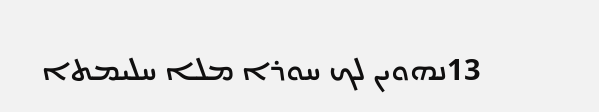13ܢܗܘܝܢ ܠܟ ܚܘܪܐ ܡܠܐ ܚܠܝܡܬܐ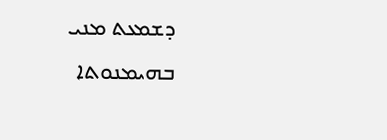ܕܫܡܥܬ ܡܢܝ ܒܗܝܡܢܘܬܐ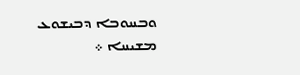ܘܒܚܘܒܐ ܕܒܝܫܘܥ ܡܫܝܚܐ ܀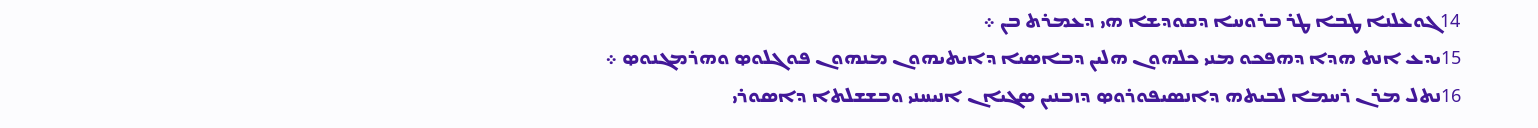14ܓܘܥܠܢܐ ܛܒܐ ܛܪ ܒܪܘܚܐ ܕܩܘܕܫܐ ܗܝ ܕܥܡܪܬ ܒܢ ܀
15ܝܕܥ ܐܢܬ ܗܕܐ ܕܗܦܟܘ ܡܢܝ ܟܠܗܘܢ ܗܠܝܢ ܕܒܐܤܝܐ ܕܐܝܬܝܗܘܢ ܡܢܗܘܢ ܦܘܓܠܘܤ ܘܗܪܡܓܢܘܤ ܀
16ܢܬܠ ܡܪܢ ܪܚܡܐ ܠܒܝܬܗ ܕܐܢܤܝܦܘܪܘܤ ܕܙܒܢܝܢ ܤܓܝܐܢ ܐܢܝܚܢܝ ܘܒܫܫܠܬܐ ܕܐܤܘܪܝ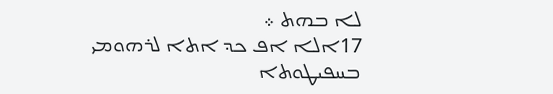ܠܐ ܒܗܬ ܀
17ܐܠܐ ܐܦ ܟܕ ܐܬܐ ܠܪܗܘܡܝ ܒܚܦܝܛܘܬܐ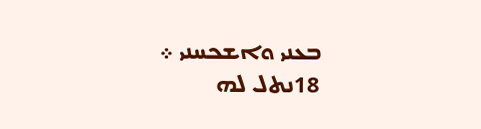ܒܥܢܝ ܘܐܫܟܚܢܝ ܀
18ܢܬܠ ܠܗ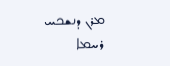ܡܪܢ ܕܢܫܟܚ ܪܚܡܐ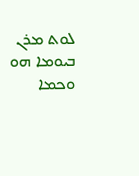ܠܘܬ ܡܪܢ ܒܝܘܡܐ ܗܘ ܘܟܡܐ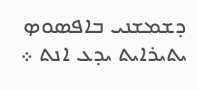ܕܫܡܫܢܝ ܒܐܦܤܘܤ ܝܬܝܪܐܝܬ ܝܕܥ ܐܢܬ ܀